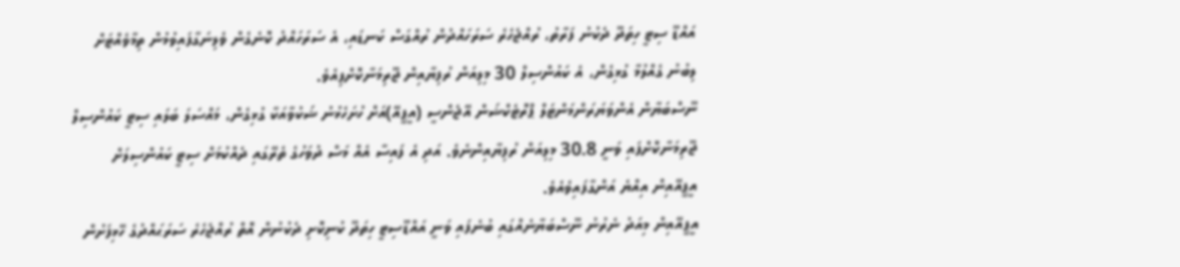އައްޑޫ ސިޓީ ހިތަދޫ ދެކުނު ފަރާތު، ރުއްޖެހެރެ ސަރަހައްދުން ރުއްގަސް ކަނޑައި، އެ ސަރަހައްދު ކޮނެގެން ވެލިނަގާފައިވުމުން ތިމާވެއްޓަށް ލިބުނު ގެއްލުމާ ގުޅިގެން، އެ ކައުންސިލް 30 މިލިއަން ރުފިޔާއިން ޖޫރިމަނާކޮށްފިއެވެ.
ނޫސްބަޔާން އެންވަޔަރަންމަންޓަލް ޕްރޮޓެކްޝަން އޭޖެންސީ (އީޕީއޭ)އަށް ހުށަހެޅުނު ޝަކުވާއަކާ ގުޅިގެން، މައްސަލަ ބަލައި ސިޓީ ކައުންސިލް ޖޫރިމަނާކޮށްފައި ވަނީ 30.8 މިލިއަން ރުފިޔާއިންނެވެ. އަދި އެ ފައިސާ އެއް މަސް ދުވަހުގެ ތެރޭގައި ދެއްކުމަށް ސިޓީ ކައުންސިލަށް އީޕީއޭއިން އިއްޔެ އަންގާފައިވެއެވެ.
އީޕީއޭއިން މިއަދު ނެރުނު ނޫސްބަޔާނެއްގައި ބުނެފައި ވަނީ އައްޑޫސިޓީ ހިތަދޫ ކުނިކޮށި ދެކުނުން އޮތް ރުއްޖެހެރެ ސަރަޙައްދުގެ ހޭޅިފަށުން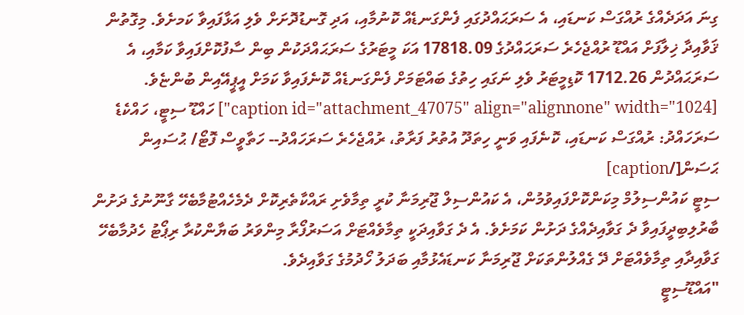ގިނަ އަދަދެއްގެ ރުއްގަސް ކަނޑައި، އެ ސަރަޙައްދުގައި ފެންގަނޑެއް ކޮނުމާއި، އަދި ގޮނޑުދޮށަށް ވެލި އަޅާފައިވާ ކަމށެވެ. މިގޮތުން ޤަވާއިދާ ޚިލާފަށް އައްޑޫ ރުއްޖެހެރެ ސަރަޙައްދުގެ 17818.09 އަކަ މީޓަރުގެ ސަރަޙައްދަކުން ބިން ސާފުކޮށްފައިވާ ކަމާއި، އެ ސަރަޙައްދުން 1712.26 ކޮޑިމީޓަރު ވެލި ނަގައި ހިތުގެ ބައްޓަމަށް ފެންގަނޑެއް ކޮނެފައިވާ ކަމަށް އީޕީއޭއިން ބުންޏެވެ.
[caption id="attachment_47075" align="alignnone" width="1024"] ހައްޑޫ ސިޓީ، ހައްކެޑެ ސަރަހައްދު: ރުއްގަސް ކަނޑައި، ކޮނެފައި ވަނީ ހިތަދޫ އުތުރު ފަރާތު، ރުއްޖެހެރެ ސަރަހައްދު-- ހަތާވީސް ފޮޓޯ/ ޙުސައިން ޙަސަން[/caption]
ސިޓީ ކައުންސިލުމް މިކަންކޮށްފައިވުމުން، އެ ކައުންސިލް ޖޫރިމަނާ ކުރީ ތިމާވެށި ރައްކާތެރިކޮށް ދެމެހެއްޓުމާބެހޭ ގާނޫނުގެ ދަށުން ބާރުލިބިދީފައިވާ ދެ ގަވާއިދެއްގެ ދަށުން ކަމަށެވެ. އެ ދެ ގަވާއިދަކީ ތިމާވެއްޓަށް އަސަރުފޯރާ މިންވަރު ބަޔާންކުރާ ރިޕޯޓު ހެދުމާބެހޭ ގަވާއިދާއި ތިމާވެއްޓަށް ދޭ ގެއްލުންތަކަށް ޖޫރިމަނާ ކަނޑައެޅުމާއި ބަދަލު ހޯދުމުގެ ގަވާއިދެވެ.
"އައްޑޫސިޓީ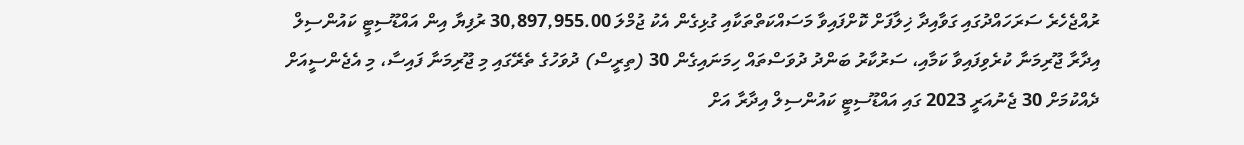ރުއްޖެހެރެ ސަރަހައްދުގައި ގަވާއިދާ ޚިލާފަށް ކޮށްފައިވާ މަސައްކަތްތަކާއި ގުޅިގެން އެކު ޖުމްލަ 30,897,955.00 ރުފިޔާ އިން އައްޑޫސިޓީ ކައުންސިލް އިދާރާ ޖޫރިމަނާ ކުރެވިފައިވާ ކަމާއި، ސަރުކާރު ބަންދު ދުވަސްތައް ހިމަނައިގެން 30 (ތިރީސް) ދުވަހުގެ ތެރޭގައި މި ޖޫރިމަނާ ފައިސާ، މި އެޖެންސީއަށް ދެއްކުމަށް 30 ޖެނުއަރީ 2023 ގައި އައްޑޫސިޓީ ކައުންސިލް އިދާރާ އަށް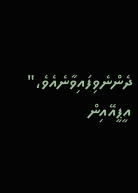ދެންނެވިފައިވާނެއެވެ،" އީޕީއޭއިން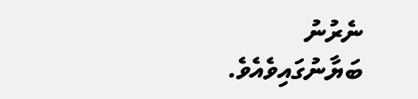ނެރުނު ބަޔާނުގައިވެއެވެ.